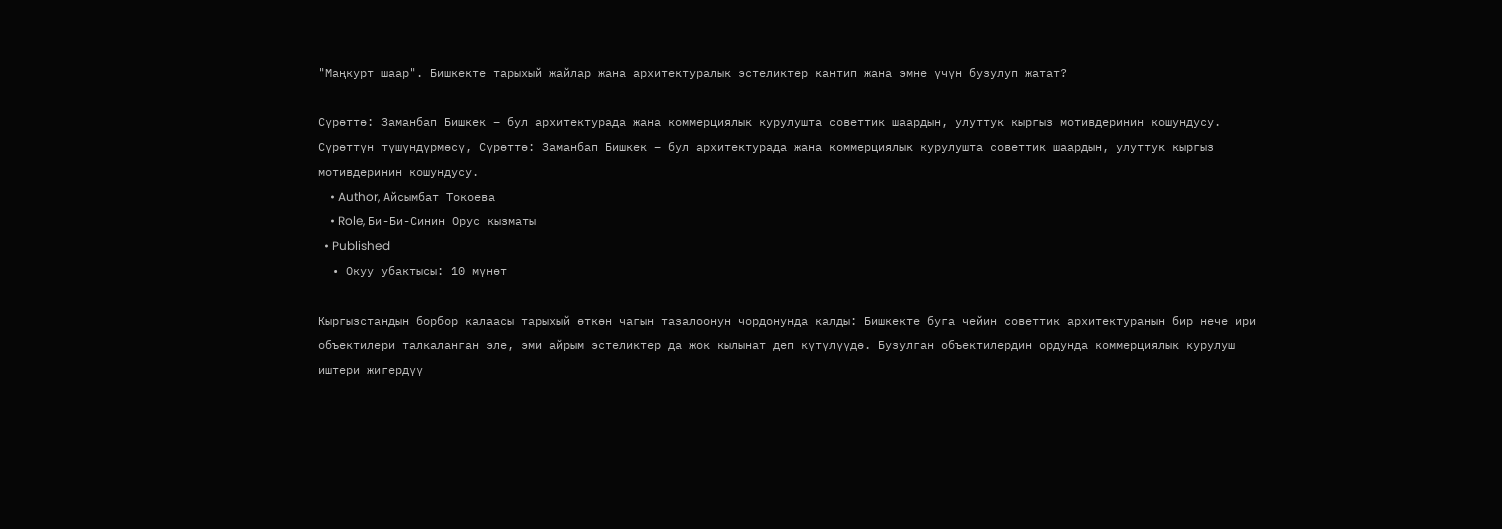"Маңкурт шаар". Бишкекте тарыхый жайлар жана архитектуралык эстеликтер кантип жана эмне үчүн бузулуп жатат?

Сүрөттө: Заманбап Бишкек – бул архитектурада жана коммерциялык курулушта советтик шаардын, улуттук кыргыз мотивдеринин кошундусу.
Сүрөттүн түшүндүрмөсү, Сүрөттө: Заманбап Бишкек – бул архитектурада жана коммерциялык курулушта советтик шаардын, улуттук кыргыз мотивдеринин кошундусу.
    • Author, Айсымбат Токоева
    • Role, Би-Би-Синин Орус кызматы
  • Published
  • Окуу убактысы: 10 мүнөт

Кыргызстандын борбор калаасы тарыхый өткөн чагын тазалоонун чордонунда калды: Бишкекте буга чейин советтик архитектуранын бир нече ири объектилери талкаланган эле, эми айрым эстеликтер да жок кылынат деп күтүлүүдө. Бузулган объектилердин ордунда коммерциялык курулуш иштери жигердүү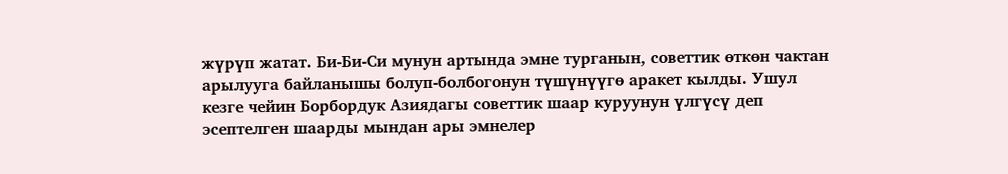жүрүп жатат. Би-Би-Си мунун артында эмне турганын, советтик өткөн чактан арылууга байланышы болуп-болбогонун түшүнүүгө аракет кылды. Ушул кезге чейин Борбордук Азиядагы советтик шаар куруунун үлгүсү деп эсептелген шаарды мындан ары эмнелер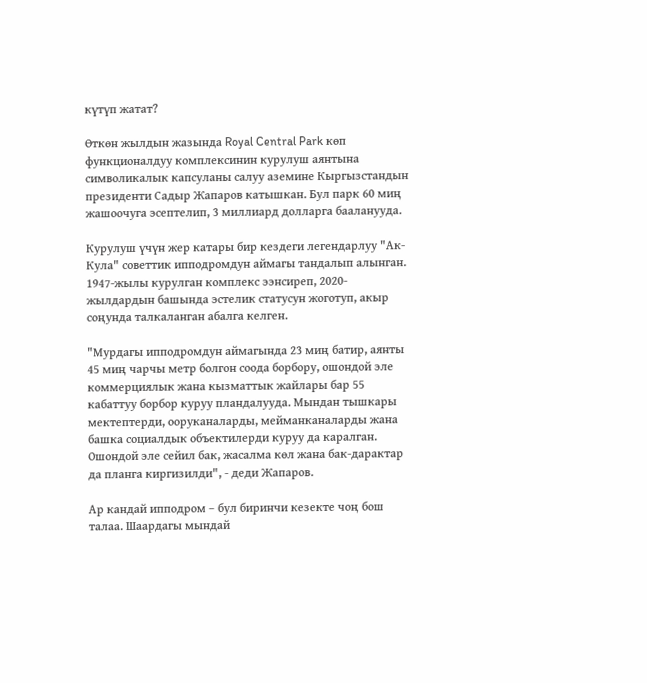күтүп жатат?

Өткөн жылдын жазында Royal Central Park көп функционалдуу комплексинин курулуш аянтына символикалык капсуланы салуу аземине Кыргызстандын президенти Садыр Жапаров катышкан. Бул парк 60 миң жашоочуга эсептелип, 3 миллиард долларга бааланууда.

Курулуш үчүн жер катары бир кездеги легендарлуу "Ак-Кула" советтик ипподромдун аймагы тандалып алынган. 1947-жылы курулган комплекс ээнсиреп, 2020-жылдардын башында эстелик статусун жоготуп, акыр соңунда талкаланган абалга келген.

"Мурдагы ипподромдун аймагында 23 миң батир, аянты 45 миң чарчы метр болгон соода борбору, ошондой эле коммерциялык жана кызматтык жайлары бар 55 кабаттуу борбор куруу пландалууда. Мындан тышкары мектептерди, ооруканаларды, мейманканаларды жана башка социалдык объектилерди куруу да каралган. Ошондой эле сейил бак, жасалма көл жана бак-дарактар да планга киргизилди", - деди Жапаров.

Ар кандай ипподром – бул биринчи кезекте чоң бош талаа. Шаардагы мындай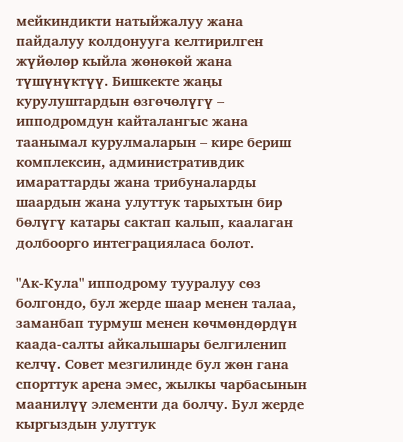мейкиндикти натыйжалуу жана пайдалуу колдонууга келтирилген жүйөлөр кыйла жөнөкөй жана түшүнүктүү. Бишкекте жаңы курулуштардын өзгөчөлүгү – ипподромдун кайталангыс жана таанымал курулмаларын – кире бериш комплексин, административдик имараттарды жана трибуналарды шаардын жана улуттук тарыхтын бир бөлүгү катары сактап калып, каалаган долбоорго интеграцияласа болот.

"Ак-Кула" ипподрому тууралуу сөз болгондо, бул жерде шаар менен талаа, заманбап турмуш менен көчмөндөрдүн каада-салты айкалышары белгиленип келчү. Совет мезгилинде бул жөн гана спорттук арена эмес, жылкы чарбасынын маанилүү элементи да болчу. Бул жерде кыргыздын улуттук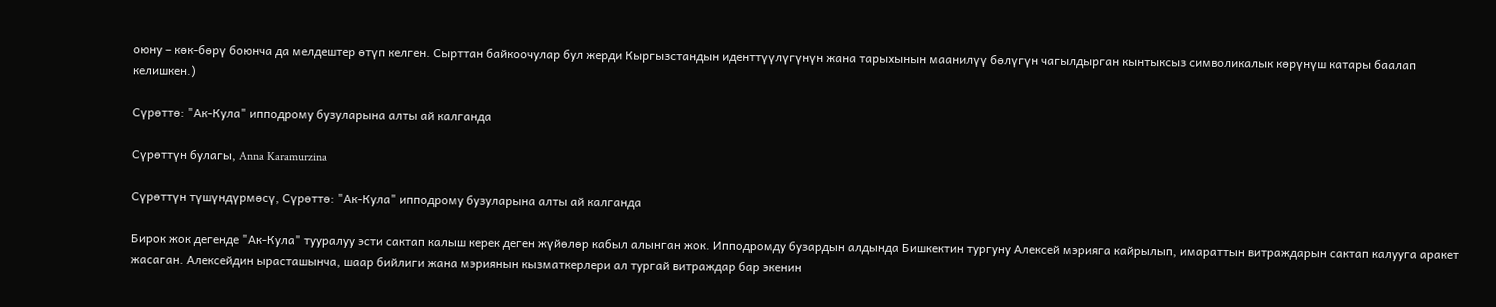оюну – көк-бөрү боюнча да мелдештер өтүп келген. Сырттан байкоочулар бул жерди Кыргызстандын иденттүүлүгүнүн жана тарыхынын маанилүү бөлүгүн чагылдырган кынтыксыз символикалык көрүнүш катары баалап келишкен.)

Сүрөттө: "Ак-Кула" ипподрому бузуларына алты ай калганда

Сүрөттүн булагы, Anna Karamurzina

Сүрөттүн түшүндүрмөсү, Сүрөттө: "Ак-Кула" ипподрому бузуларына алты ай калганда

Бирок жок дегенде "Ак-Кула" тууралуу эсти сактап калыш керек деген жүйөлөр кабыл алынган жок. Ипподромду бузардын алдында Бишкектин тургуну Алексей мэрияга кайрылып, имараттын витраждарын сактап калууга аракет жасаган. Алексейдин ырасташынча, шаар бийлиги жана мэриянын кызматкерлери ал тургай витраждар бар экенин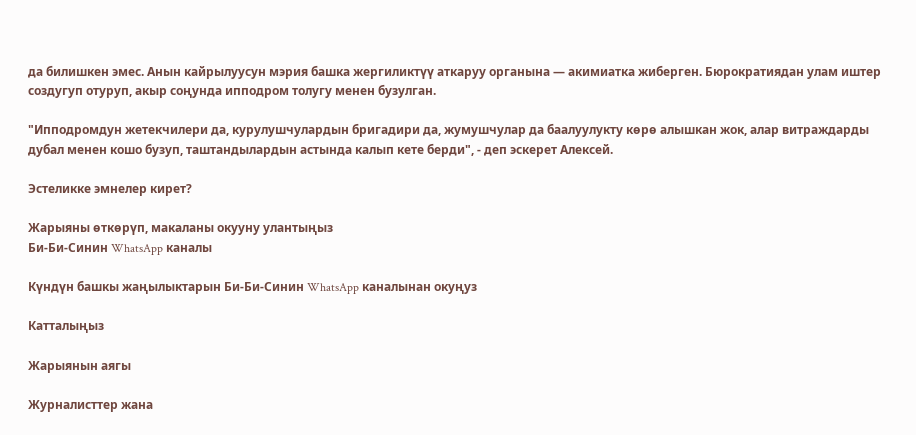да билишкен эмес. Анын кайрылуусун мэрия башка жергиликтүү аткаруу органына — акимиатка жиберген. Бюрократиядан улам иштер создугуп отуруп, акыр соңунда ипподром толугу менен бузулган.

"Ипподромдун жетекчилери да, курулушчулардын бригадири да, жумушчулар да баалуулукту көрө алышкан жок, алар витраждарды дубал менен кошо бузуп, таштандылардын астында калып кете берди", - деп эскерет Алексей.

Эстеликке эмнелер кирет?

Жарыяны өткөрүп, макаланы окууну улантыңыз
Би-Би-Синин WhatsApp каналы

Күндүн башкы жаңылыктарын Би-Би-Синин WhatsApp каналынан окуңуз

Катталыңыз

Жарыянын аягы

Журналисттер жана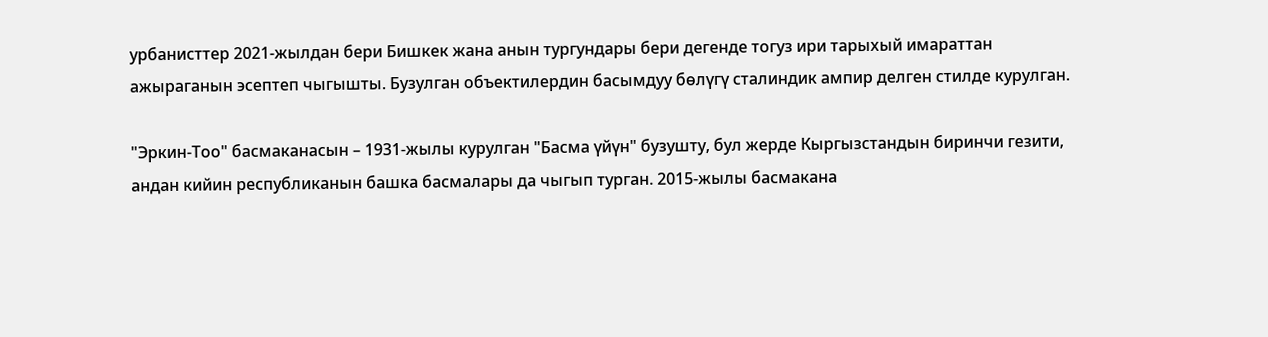урбанисттер 2021-жылдан бери Бишкек жана анын тургундары бери дегенде тогуз ири тарыхый имараттан ажыраганын эсептеп чыгышты. Бузулган объектилердин басымдуу бөлүгү сталиндик ампир делген стилде курулган.

"Эркин-Тоо" басмаканасын – 1931-жылы курулган "Басма үйүн" бузушту, бул жерде Кыргызстандын биринчи гезити, андан кийин республиканын башка басмалары да чыгып турган. 2015-жылы басмакана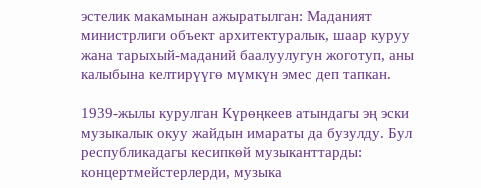эстелик макамынан ажыратылган: Маданият министрлиги объект архитектуралык, шаар куруу жана тарыхый-маданий баалуулугун жоготуп, аны калыбына келтирүүгө мүмкүн эмес деп тапкан.

1939-жылы курулган Күрөңкеев атындагы эң эски музыкалык окуу жайдын имараты да бузулду. Бул республикадагы кесипкөй музыканттарды: концертмейстерлерди, музыка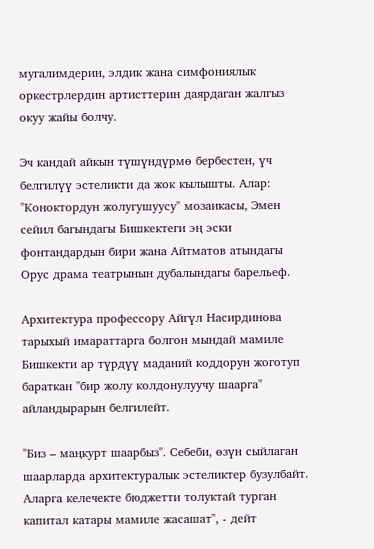мугалимдерин, элдик жана симфониялык оркестрлердин артисттерин даярдаган жалгыз окуу жайы болчу.

Эч кандай айкын түшүндүрмө бербестен, үч белгилүү эстеликти да жок кылышты. Алар: "Коноктордун жолугушуусу" мозаикасы, Эмен сейил багындагы Бишкектеги эң эски фонтандардын бири жана Айтматов атындагы Орус драма театрынын дубалындагы барельеф.

Архитектура профессору Айгүл Насирдинова тарыхый имараттарга болгон мындай мамиле Бишкекти ар түрдүү маданий коддорун жоготуп бараткан "бир жолу колдонулуучу шаарга" айландырарын белгилейт.

"Биз – маңкурт шаарбыз". Себеби, өзүн сыйлаган шаарларда архитектуралык эстеликтер бузулбайт. Аларга келечекте бюджетти толуктай турган капитал катары мамиле жасашат", - дейт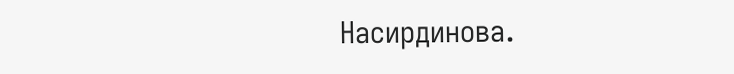Насирдинова.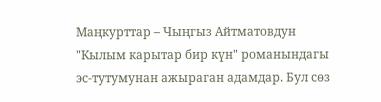Маңкурттар – Чыңгыз Айтматовдун "Кылым карытар бир күн" романындагы эс-тутумунан ажыраган адамдар. Бул сөз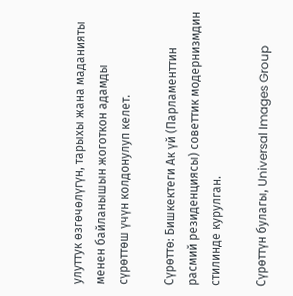улуттук өзгөчөлүгүн, тарыхы жана маданияты менен байланышын жоготкон адамды сүрөттөш үчүн колдонулуп келет.

Сүрөттө: Бишкектеги Ак үй (Парламенттин расмий резиденциясы) советтик модернизмдин стилинде курулган.

Сүрөттүн булагы, Universal Images Group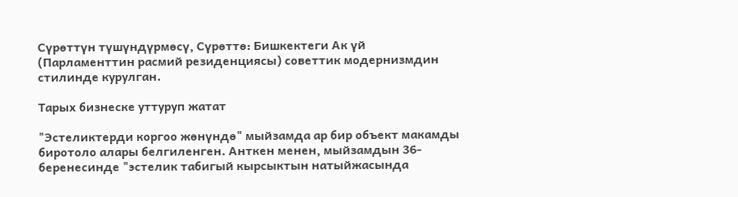Сүрөттүн түшүндүрмөсү, Сүрөттө: Бишкектеги Ак үй (Парламенттин расмий резиденциясы) советтик модернизмдин стилинде курулган.

Тарых бизнеске уттуруп жатат

"Эстеликтерди коргоо жөнүндө" мыйзамда ар бир объект макамды биротоло алары белгиленген. Анткен менен, мыйзамдын 36-беренесинде "эстелик табигый кырсыктын натыйжасында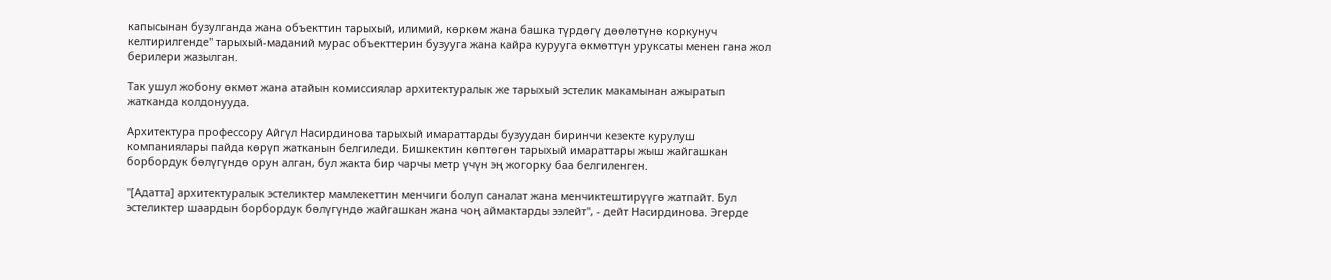капысынан бузулганда жана объекттин тарыхый, илимий, көркөм жана башка түрдөгү дөөлөтүнө коркунуч келтирилгенде" тарыхый-маданий мурас объекттерин бузууга жана кайра курууга өкмөттүн уруксаты менен гана жол берилери жазылган.

Так ушул жобону өкмөт жана атайын комиссиялар архитектуралык же тарыхый эстелик макамынан ажыратып жатканда колдонууда.

Архитектура профессору Айгүл Насирдинова тарыхый имараттарды бузуудан биринчи кезекте курулуш компаниялары пайда көрүп жатканын белгиледи. Бишкектин көптөгөн тарыхый имараттары жыш жайгашкан борбордук бөлүгүндө орун алган, бул жакта бир чарчы метр үчүн эң жогорку баа белгиленген.

"[Адатта] архитектуралык эстеликтер мамлекеттин менчиги болуп саналат жана менчиктештирүүгө жатпайт. Бул эстеликтер шаардын борбордук бөлүгүндө жайгашкан жана чоң аймактарды ээлейт", - дейт Насирдинова. Эгерде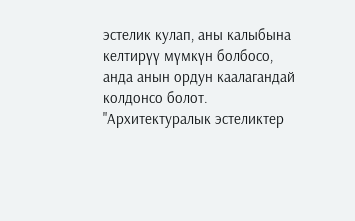эстелик кулап, аны калыбына келтирүү мүмкүн болбосо, анда анын ордун каалагандай колдонсо болот. "Архитектуралык эстеликтер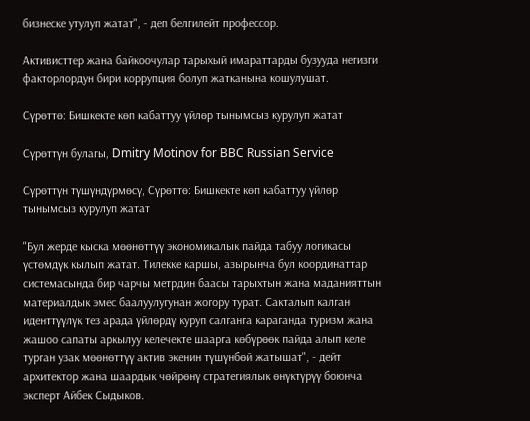бизнеске утулуп жатат", - деп белгилейт профессор.

Активисттер жана байкоочулар тарыхый имараттарды бузууда негизги факторлордун бири коррупция болуп жатканына кошулушат.

Сүрөттө: Бишкекте көп кабаттуу үйлөр тынымсыз курулуп жатат

Сүрөттүн булагы, Dmitry Motinov for BBC Russian Service

Сүрөттүн түшүндүрмөсү, Сүрөттө: Бишкекте көп кабаттуу үйлөр тынымсыз курулуп жатат

"Бул жерде кыска мөөнөттүү экономикалык пайда табуу логикасы үстөмдүк кылып жатат. Тилекке каршы, азырынча бул координаттар системасында бир чарчы метрдин баасы тарыхтын жана маданияттын материалдык эмес баалуулугунан жогору турат. Сакталып калган иденттүүлүк тез арада үйлөрдү куруп салганга караганда туризм жана жашоо сапаты аркылуу келечекте шаарга көбүрөөк пайда алып келе турган узак мөөнөттүү актив экенин түшүнбөй жатышат", - дейт архитектор жана шаардык чөйрөнү стратегиялык өнүктүрүү боюнча эксперт Айбек Сыдыков.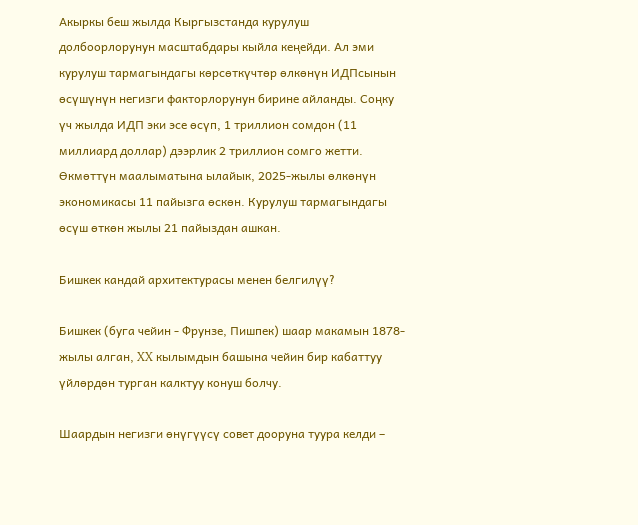Акыркы беш жылда Кыргызстанда курулуш долбоорлорунун масштабдары кыйла кеңейди. Ал эми курулуш тармагындагы көрсөткүчтөр өлкөнүн ИДПсынын өсүшүнүн негизги факторлорунун бирине айланды. Соңку үч жылда ИДП эки эсе өсүп, 1 триллион сомдон (11 миллиард доллар) дээрлик 2 триллион сомго жетти. Өкмөттүн маалыматына ылайык, 2025-жылы өлкөнүн экономикасы 11 пайызга өскөн. Курулуш тармагындагы өсүш өткөн жылы 21 пайыздан ашкан.

Бишкек кандай архитектурасы менен белгилүү?

Бишкек (буга чейин - Фрунзе, Пишпек) шаар макамын 1878-жылы алган, XX кылымдын башына чейин бир кабаттуу үйлөрдөн турган калктуу конуш болчу.

Шаардын негизги өнүгүүсү совет дооруна туура келди –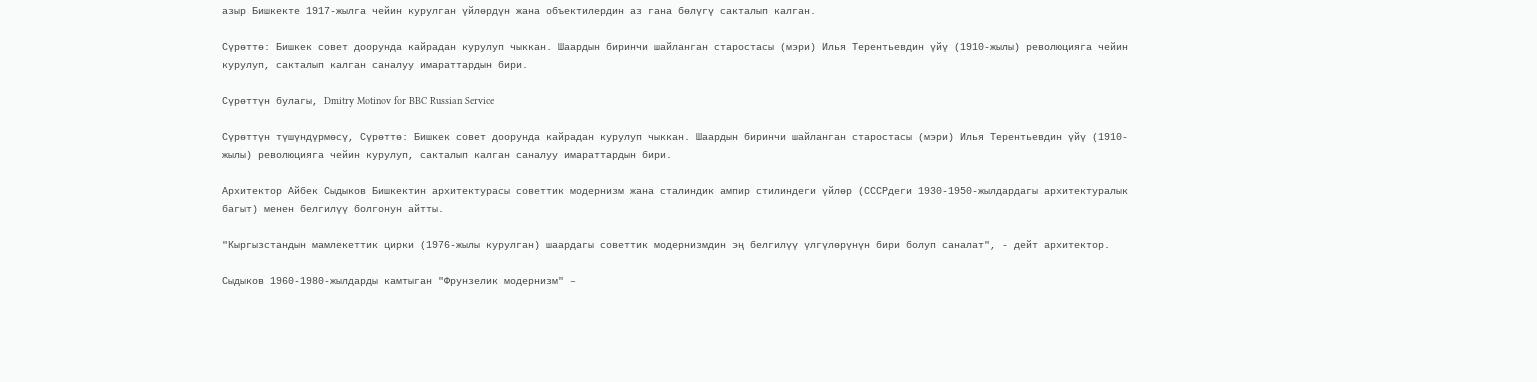азыр Бишкекте 1917-жылга чейин курулган үйлөрдүн жана объектилердин аз гана бөлүгү сакталып калган.

Сүрөттө: Бишкек совет доорунда кайрадан курулуп чыккан. Шаардын биринчи шайланган старостасы (мэри) Илья Терентьевдин үйү (1910-жылы) революцияга чейин курулуп, сакталып калган саналуу имараттардын бири.

Сүрөттүн булагы, Dmitry Motinov for BBC Russian Service

Сүрөттүн түшүндүрмөсү, Сүрөттө: Бишкек совет доорунда кайрадан курулуп чыккан. Шаардын биринчи шайланган старостасы (мэри) Илья Терентьевдин үйү (1910-жылы) революцияга чейин курулуп, сакталып калган саналуу имараттардын бири.

Архитектор Айбек Сыдыков Бишкектин архитектурасы советтик модернизм жана сталиндик ампир стилиндеги үйлөр (СССРдеги 1930-1950-жылдардагы архитектуралык багыт) менен белгилүү болгонун айтты.

"Кыргызстандын мамлекеттик цирки (1976-жылы курулган) шаардагы советтик модернизмдин эң белгилүү үлгүлөрүнүн бири болуп саналат", - дейт архитектор.

Сыдыков 1960-1980-жылдарды камтыган "Фрунзелик модернизм" –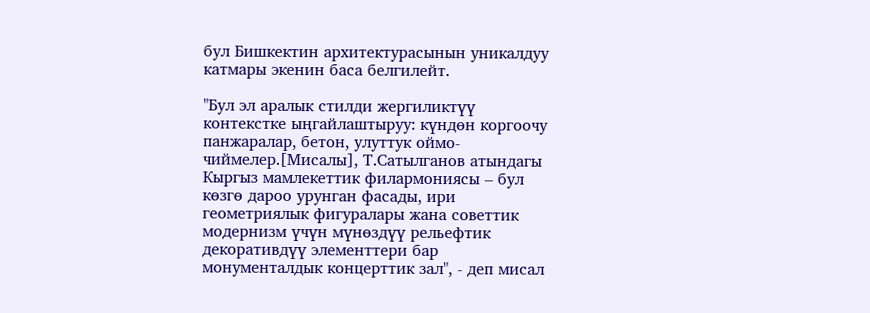бул Бишкектин архитектурасынын уникалдуу катмары экенин баса белгилейт.

"Бул эл аралык стилди жергиликтүү контекстке ыңгайлаштыруу: күндөн коргоочу панжаралар, бетон, улуттук оймо-чиймелер.[Мисалы], Т.Сатылганов атындагы Кыргыз мамлекеттик филармониясы – бул көзгө дароо урунган фасады, ири геометриялык фигуралары жана советтик модернизм үчүн мүнөздүү рельефтик декоративдүү элементтери бар монументалдык концерттик зал", - деп мисал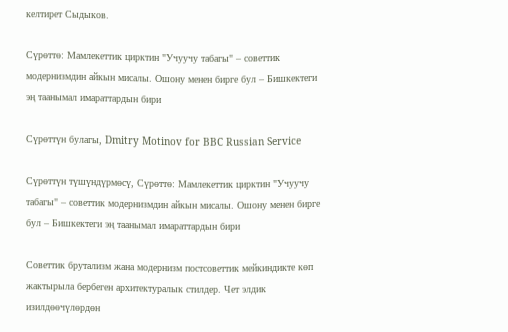келтирет Сыдыков.

Сүрөттө: Мамлекеттик цирктин "Учуучу табагы" – советтик модернизмдин айкын мисалы. Ошону менен бирге бул – Бишкектеги эң таанымал имараттардын бири

Сүрөттүн булагы, Dmitry Motinov for BBC Russian Service

Сүрөттүн түшүндүрмөсү, Сүрөттө: Мамлекеттик цирктин "Учуучу табагы" – советтик модернизмдин айкын мисалы. Ошону менен бирге бул – Бишкектеги эң таанымал имараттардын бири

Советтик брутализм жана модернизм постсоветтик мейкиндикте көп жактырыла бербеген архитектуралык стилдер. Чет элдик изилдөөчүлөрдөн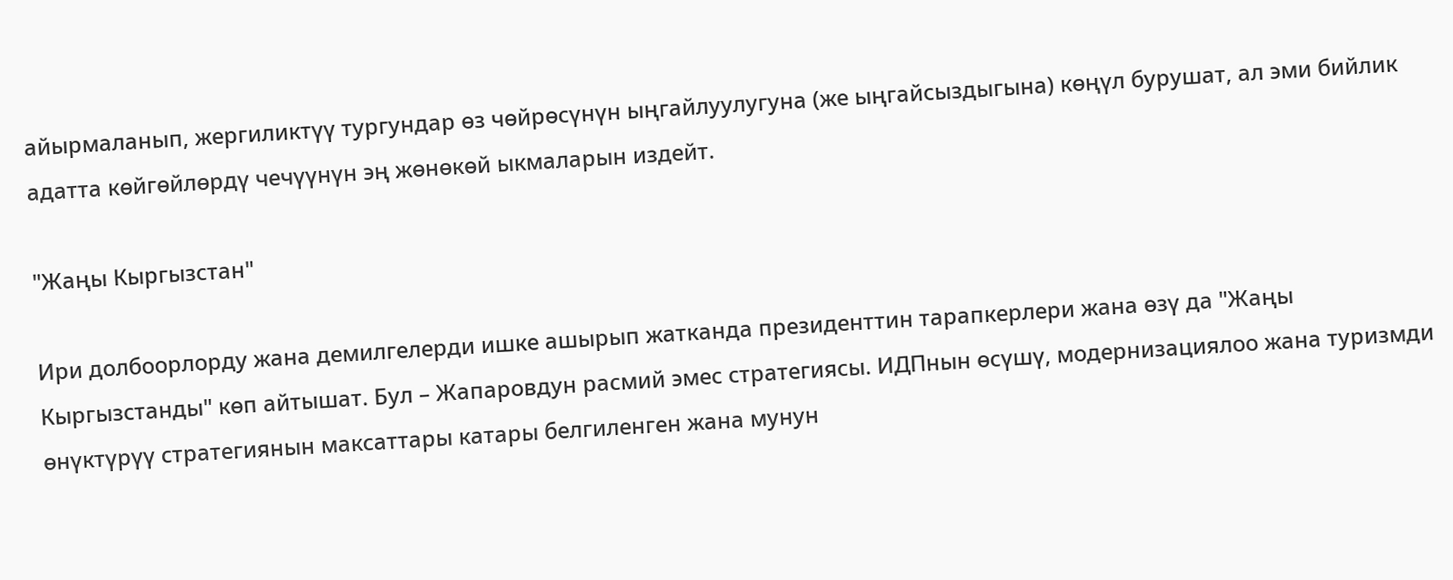айырмаланып, жергиликтүү тургундар өз чөйрөсүнүн ыңгайлуулугуна (же ыңгайсыздыгына) көңүл бурушат, ал эми бийлик адатта көйгөйлөрдү чечүүнүн эң жөнөкөй ыкмаларын издейт.

"Жаңы Кыргызстан"

Ири долбоорлорду жана демилгелерди ишке ашырып жатканда президенттин тарапкерлери жана өзү да "Жаңы Кыргызстанды" көп айтышат. Бул – Жапаровдун расмий эмес стратегиясы. ИДПнын өсүшү, модернизациялоо жана туризмди өнүктүрүү стратегиянын максаттары катары белгиленген жана мунун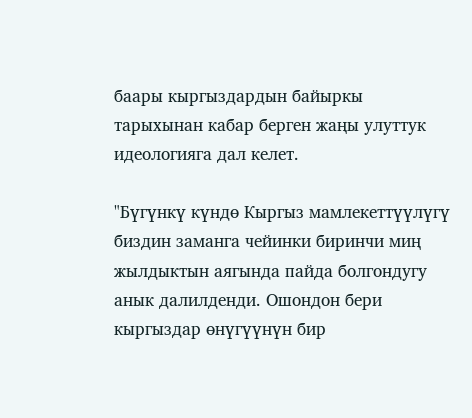баары кыргыздардын байыркы тарыхынан кабар берген жаңы улуттук идеологияга дал келет.

"Бүгүнкү күндө Кыргыз мамлекеттүүлүгү биздин заманга чейинки биринчи миң жылдыктын аягында пайда болгондугу анык далилденди. Ошондон бери кыргыздар өнүгүүнүн бир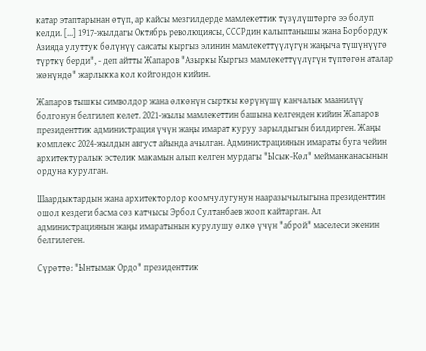катар этаптарынан өтүп, ар кайсы мезгилдерде мамлекеттик түзүлүштөргө ээ болуп келди. [...] 1917-жылдагы Октябрь революциясы, СССРдин калыптанышы жана Борбордук Азияда улуттук бөлүнүү саясаты кыргыз элинин мамлекеттүүлүгүн жаңыча түшүнүүгө түрткү берди", - деп айтты Жапаров "Азыркы Кыргыз мамлекеттүүлүгүн түптөгөн аталар жөнүндө" жарлыкка кол койгондон кийин.

Жапаров тышкы символдор жана өлкөнүн сырткы көрүнүшү канчалык маанилүү болгонун белгилеп келет. 2021-жылы мамлекеттин башына келгенден кийин Жапаров президенттик администрация үчүн жаңы имарат куруу зарылдыгын билдирген. Жаңы комплекс 2024-жылдын август айында ачылган. Администрациянын имараты буга чейин архитектуралык эстелик макамын алып келген мурдагы "Ысык-Көл" мейманканасынын ордуна курулган.

Шаардыктардын жана архитекторлор коомчулугунун нааразычылыгына президенттин ошол кездеги басма сөз катчысы Эрбол Султанбаев жооп кайтарган. Ал администрациянын жаңы имаратынын курулушу өлкө үчүн "аброй" маселеси экенин белгилеген.

Сүрөттө: "Ынтымак Ордо" президенттик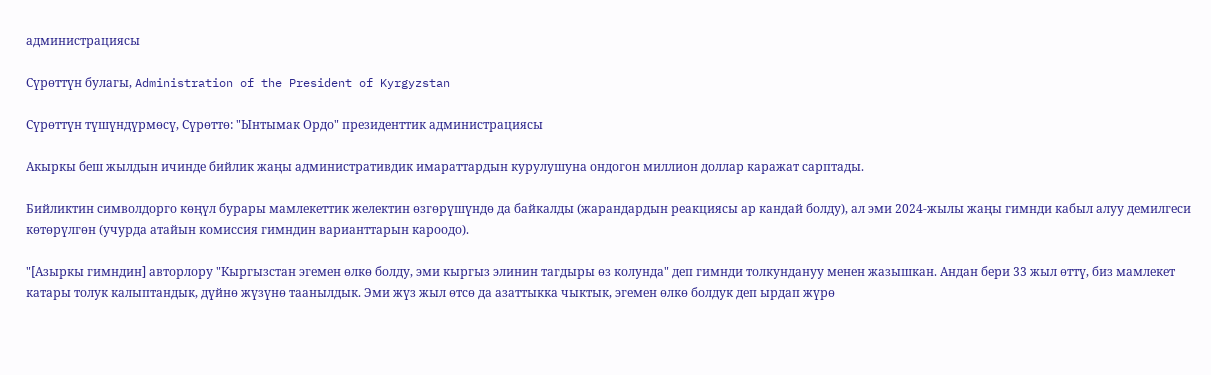администрациясы

Сүрөттүн булагы, Administration of the President of Kyrgyzstan

Сүрөттүн түшүндүрмөсү, Сүрөттө: "Ынтымак Ордо" президенттик администрациясы

Акыркы беш жылдын ичинде бийлик жаңы административдик имараттардын курулушуна ондогон миллион доллар каражат сарптады.

Бийликтин символдорго көңүл бурары мамлекеттик желектин өзгөрүшүндө да байкалды (жарандардын реакциясы ар кандай болду), ал эми 2024-жылы жаңы гимнди кабыл алуу демилгеси көтөрүлгөн (учурда атайын комиссия гимндин варианттарын кароодо).

"[Азыркы гимндин] авторлору "Кыргызстан эгемен өлкө болду, эми кыргыз элинин тагдыры өз колунда" деп гимнди толкундануу менен жазышкан. Андан бери 33 жыл өттү, биз мамлекет катары толук калыптандык, дүйнө жүзүнө таанылдык. Эми жүз жыл өтсө да азаттыкка чыктык, эгемен өлкө болдук деп ырдап жүрө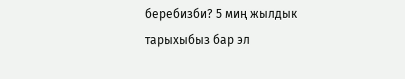беребизби? 5 миң жылдык тарыхыбыз бар эл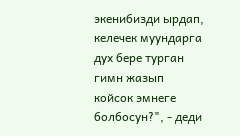экенибизди ырдап, келечек муундарга дух бере турган гимн жазып койсок эмнеге болбосун?", - деди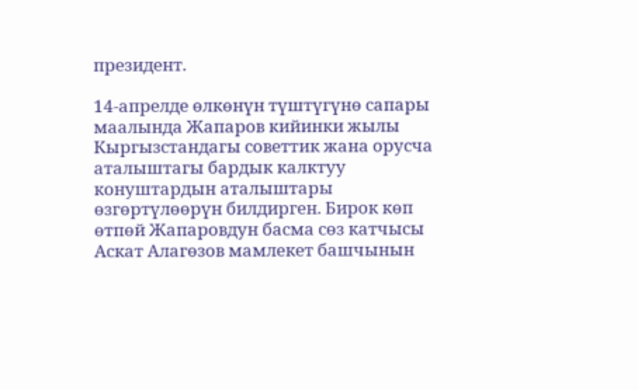президент.

14-апрелде өлкөнүн түштүгүнө сапары маалында Жапаров кийинки жылы Кыргызстандагы советтик жана орусча аталыштагы бардык калктуу конуштардын аталыштары өзгөртүлөөрүн билдирген. Бирок көп өтпөй Жапаровдун басма сөз катчысы Аскат Алагөзов мамлекет башчынын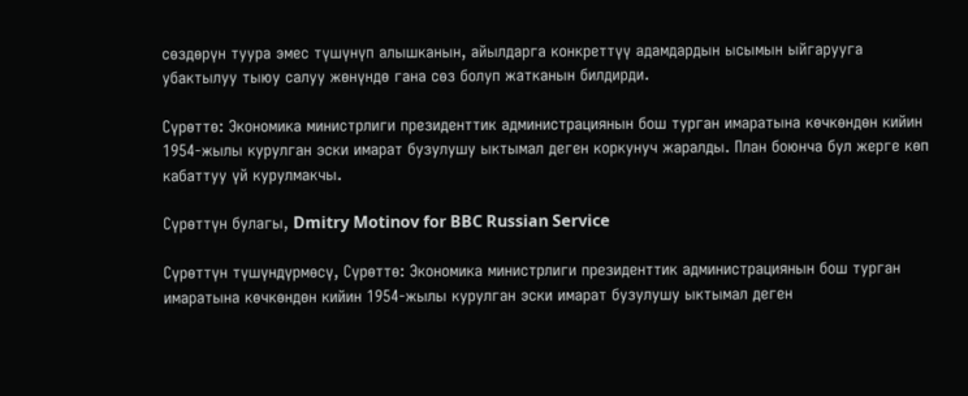сөздөрүн туура эмес түшүнүп алышканын, айылдарга конкреттүү адамдардын ысымын ыйгарууга убактылуу тыюу салуу жөнүндө гана сөз болуп жатканын билдирди.

Сүрөттө: Экономика министрлиги президенттик администрациянын бош турган имаратына көчкөндөн кийин 1954-жылы курулган эски имарат бузулушу ыктымал деген коркунуч жаралды. План боюнча бул жерге көп кабаттуу үй курулмакчы.

Сүрөттүн булагы, Dmitry Motinov for BBC Russian Service

Сүрөттүн түшүндүрмөсү, Сүрөттө: Экономика министрлиги президенттик администрациянын бош турган имаратына көчкөндөн кийин 1954-жылы курулган эски имарат бузулушу ыктымал деген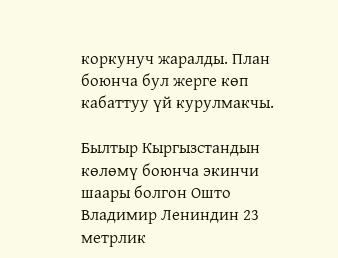коркунуч жаралды. План боюнча бул жерге көп кабаттуу үй курулмакчы.

Былтыр Кыргызстандын көлөмү боюнча экинчи шаары болгон Ошто Владимир Лениндин 23 метрлик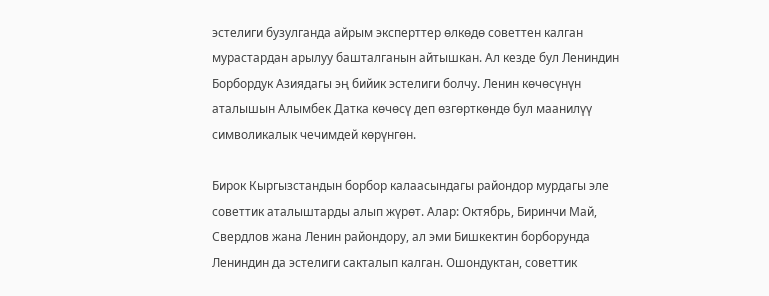эстелиги бузулганда айрым эксперттер өлкөдө советтен калган мурастардан арылуу башталганын айтышкан. Ал кезде бул Лениндин Борбордук Азиядагы эң бийик эстелиги болчу. Ленин көчөсүнүн аталышын Алымбек Датка көчөсү деп өзгөрткөндө бул маанилүү символикалык чечимдей көрүнгөн.

Бирок Кыргызстандын борбор калаасындагы райондор мурдагы эле советтик аталыштарды алып жүрөт. Алар: Октябрь, Биринчи Май, Свердлов жана Ленин райондору, ал эми Бишкектин борборунда Лениндин да эстелиги сакталып калган. Ошондуктан, советтик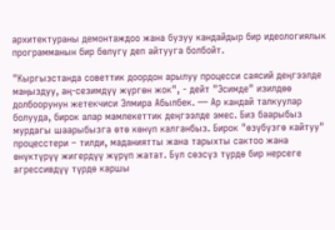архитектураны демонтаждоо жана бузуу кандайдыр бир идеологиялык программанын бир бөлүгү деп айтууга болбойт.

"Кыргызстанда советтик доордон арылуу процесси саясий деңгээлде маңыздуу, аң-сезимдүү жүргөн жок", - дейт "Эсимде" изилдөө долбоорунун жетекчиси Элмира Абылбек. — Ар кандай талкуулар болууда, бирок алар мамлекеттик деңгээлде эмес. Биз баарыбыз мурдагы шаарыбызга өтө көнүп калганбыз. Бирок "өзүбүзгө кайтуу" процесстери – тилди, маданиятты жана тарыхты сактоо жана өнүктүрүү жигердүү жүрүп жатат. Бул сөзсүз түрдө бир нерсеге агрессивдүү түрдө каршы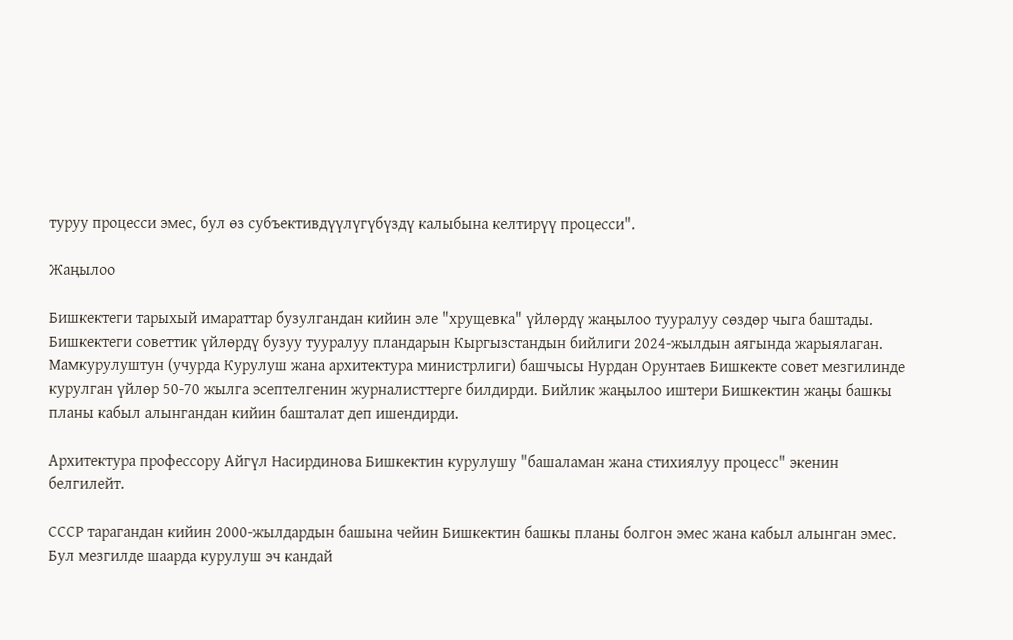туруу процесси эмес, бул өз субъективдүүлүгүбүздү калыбына келтирүү процесси".

Жаңылоо

Бишкектеги тарыхый имараттар бузулгандан кийин эле "хрущевка" үйлөрдү жаңылоо тууралуу сөздөр чыга баштады. Бишкектеги советтик үйлөрдү бузуу тууралуу пландарын Кыргызстандын бийлиги 2024-жылдын аягында жарыялаган. Мамкурулуштун (учурда Курулуш жана архитектура министрлиги) башчысы Нурдан Орунтаев Бишкекте совет мезгилинде курулган үйлөр 50-70 жылга эсептелгенин журналисттерге билдирди. Бийлик жаңылоо иштери Бишкектин жаңы башкы планы кабыл алынгандан кийин башталат деп ишендирди.

Архитектура профессору Айгүл Насирдинова Бишкектин курулушу "башаламан жана стихиялуу процесс" экенин белгилейт.

СССР тарагандан кийин 2000-жылдардын башына чейин Бишкектин башкы планы болгон эмес жана кабыл алынган эмес. Бул мезгилде шаарда курулуш эч кандай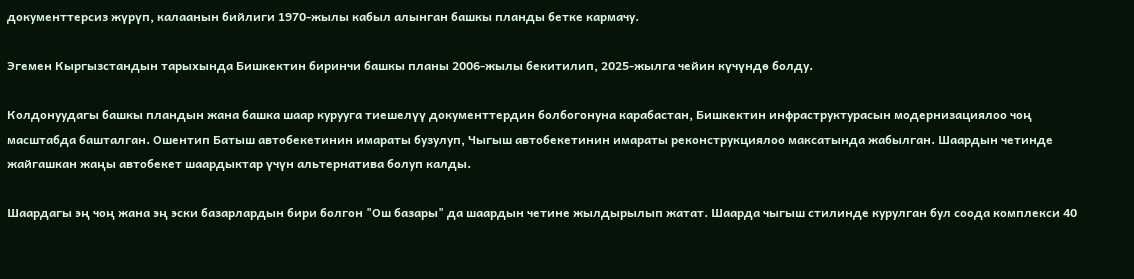документтерсиз жүрүп, калаанын бийлиги 1970-жылы кабыл алынган башкы планды бетке кармачу.

Эгемен Кыргызстандын тарыхында Бишкектин биринчи башкы планы 2006-жылы бекитилип, 2025-жылга чейин күчүндө болду.

Колдонуудагы башкы пландын жана башка шаар курууга тиешелүү документтердин болбогонуна карабастан, Бишкектин инфраструктурасын модернизациялоо чоң масштабда башталган. Ошентип Батыш автобекетинин имараты бузулуп, Чыгыш автобекетинин имараты реконструкциялоо максатында жабылган. Шаардын четинде жайгашкан жаңы автобекет шаардыктар үчүн альтернатива болуп калды.

Шаардагы эң чоң жана эң эски базарлардын бири болгон "Ош базары" да шаардын четине жылдырылып жатат. Шаарда чыгыш стилинде курулган бул соода комплекси 40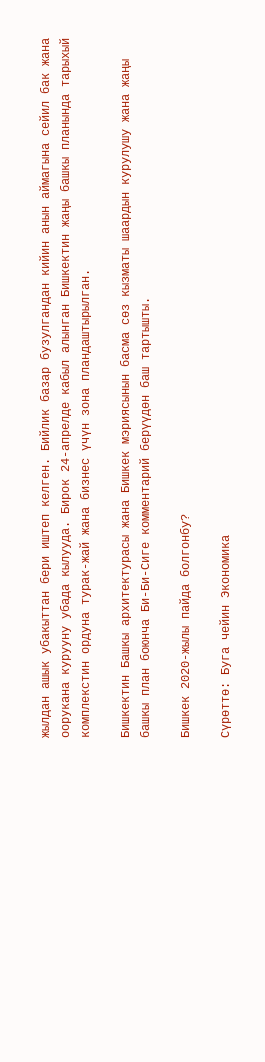жылдан ашык убакыттан бери иштеп келген. Бийлик базар бузулгандан кийин анын аймагына сейил бак жана оорукана курууну убада кылууда. Бирок 24-апрелде кабыл алынган Бишкектин жаңы башкы планында тарыхый комплекстин ордуна турак-жай жана бизнес үчүн зона пландаштырылган.

Бишкектин Башкы архитектурасы жана Бишкек мэриясынын басма сөз кызматы шаардын курулушу жана жаңы башкы план боюнча Би-Би-Сиге комментарий берүүдөн баш тартышты.

Бишкек 2020-жылы пайда болгонбу?

Сүрөттө: Буга чейин Экономика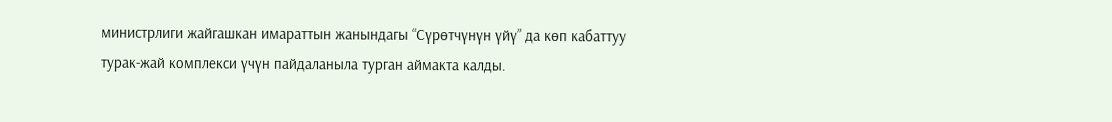министрлиги жайгашкан имараттын жанындагы “Сүрөтчүнүн үйү” да көп кабаттуу турак-жай комплекси үчүн пайдаланыла турган аймакта калды.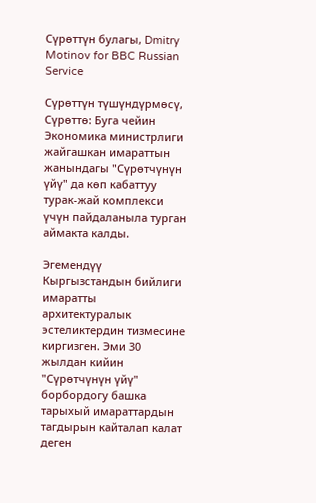Сүрөттүн булагы, Dmitry Motinov for BBC Russian Service

Сүрөттүн түшүндүрмөсү, Сүрөттө: Буга чейин Экономика министрлиги жайгашкан имараттын жанындагы "Сүрөтчүнүн үйү" да көп кабаттуу турак-жай комплекси үчүн пайдаланыла турган аймакта калды.

Эгемендүү Кыргызстандын бийлиги имаратты архитектуралык эстеликтердин тизмесине киргизген. Эми 30 жылдан кийин "Сүрөтчүнүн үйү" борбордогу башка тарыхый имараттардын тагдырын кайталап калат деген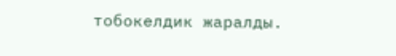тобокелдик жаралды.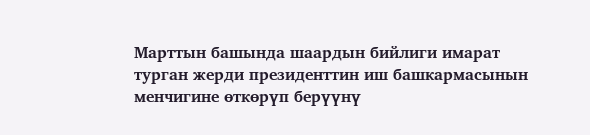Марттын башында шаардын бийлиги имарат турган жерди президенттин иш башкармасынын менчигине өткөрүп берүүнү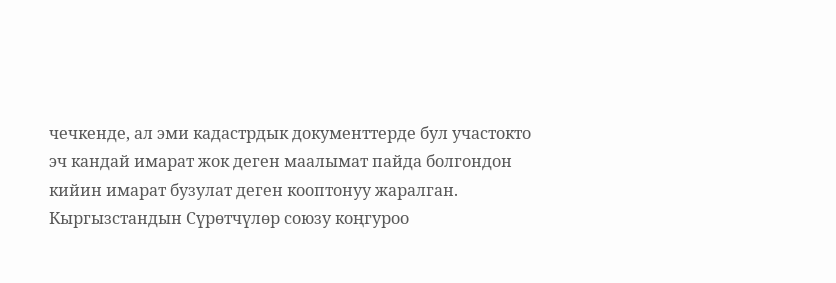чечкенде, ал эми кадастрдык документтерде бул участокто эч кандай имарат жок деген маалымат пайда болгондон кийин имарат бузулат деген кооптонуу жаралган. Кыргызстандын Сүрөтчүлөр союзу коңгуроо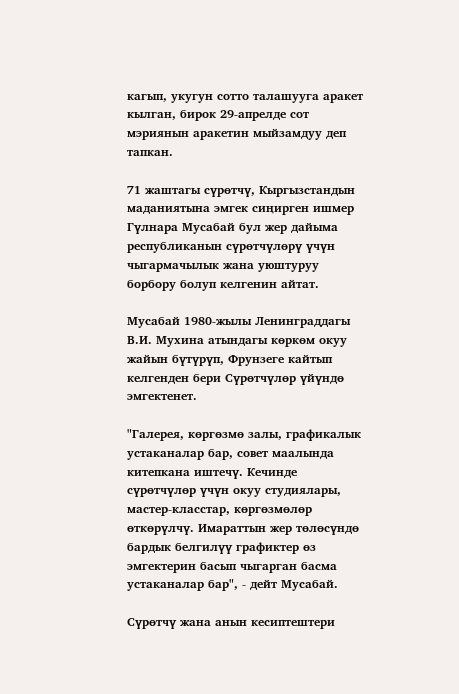кагып, укугун сотто талашууга аракет кылган, бирок 29-апрелде сот мэриянын аракетин мыйзамдуу деп тапкан.

71 жаштагы сүрөтчү, Кыргызстандын маданиятына эмгек сиңирген ишмер Гүлнара Мусабай бул жер дайыма республиканын сүрөтчүлөрү үчүн чыгармачылык жана уюштуруу борбору болуп келгенин айтат.

Мусабай 1980-жылы Ленинграддагы В.И. Мухина атындагы көркөм окуу жайын бүтүрүп, Фрунзеге кайтып келгенден бери Сүрөтчүлөр үйүндө эмгектенет.

"Галерея, көргөзмө залы, графикалык устаканалар бар, совет маалында китепкана иштечү. Кечинде сүрөтчүлөр үчүн окуу студиялары, мастер-класстар, көргөзмөлөр өткөрүлчү. Имараттын жер төлөсүндө бардык белгилүү графиктер өз эмгектерин басып чыгарган басма устаканалар бар", - дейт Мусабай.

Сүрөтчү жана анын кесиптештери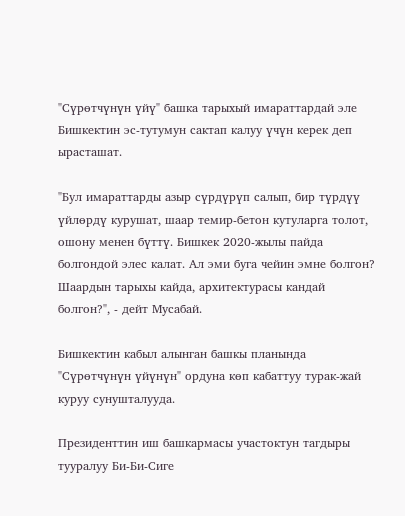"Сүрөтчүнүн үйү" башка тарыхый имараттардай эле Бишкектин эс-тутумун сактап калуу үчүн керек деп ырасташат.

"Бул имараттарды азыр сүрдүрүп салып, бир түрдүү үйлөрдү курушат, шаар темир-бетон кутуларга толот, ошону менен бүттү. Бишкек 2020-жылы пайда болгондой элес калат. Ал эми буга чейин эмне болгон? Шаардын тарыхы кайда, архитектурасы кандай болгон?", - дейт Мусабай.

Бишкектин кабыл алынган башкы планында "Сүрөтчүнүн үйүнүн" ордуна көп кабаттуу турак-жай куруу сунушталууда.

Президенттин иш башкармасы участоктун тагдыры тууралуу Би-Би-Сиге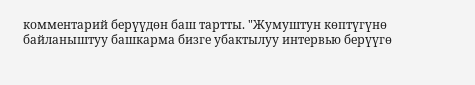комментарий берүүдөн баш тартты. "Жумуштун көптүгүнө байланыштуу башкарма бизге убактылуу интервью берүүгө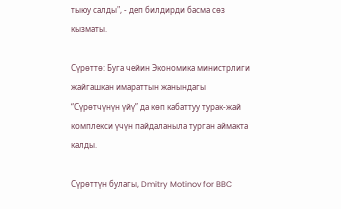тыюу салды", - деп билдирди басма сөз кызматы.

Сүрөттө: Буга чейин Экономика министрлиги жайгашкан имараттын жанындагы “Сүрөтчүнүн үйү” да көп кабаттуу турак-жай комплекси үчүн пайдаланыла турган аймакта калды.

Сүрөттүн булагы, Dmitry Motinov for BBC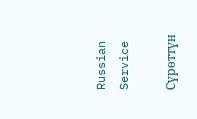Russian Service

Сүрөттүн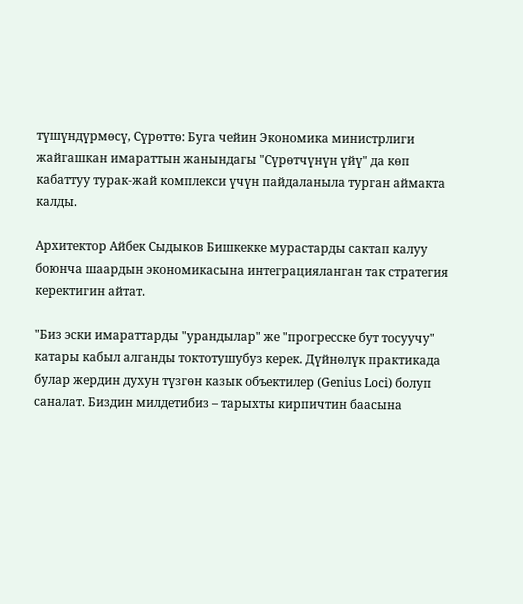түшүндүрмөсү, Сүрөттө: Буга чейин Экономика министрлиги жайгашкан имараттын жанындагы "Сүрөтчүнүн үйү" да көп кабаттуу турак-жай комплекси үчүн пайдаланыла турган аймакта калды.

Архитектор Айбек Сыдыков Бишкекке мурастарды сактап калуу боюнча шаардын экономикасына интеграцияланган так стратегия керектигин айтат.

"Биз эски имараттарды "урандылар" же "прогресске бут тосуучу" катары кабыл алганды токтотушубуз керек. Дүйнөлүк практикада булар жердин духун түзгөн казык объектилер (Genius Loci) болуп саналат. Биздин милдетибиз – тарыхты кирпичтин баасына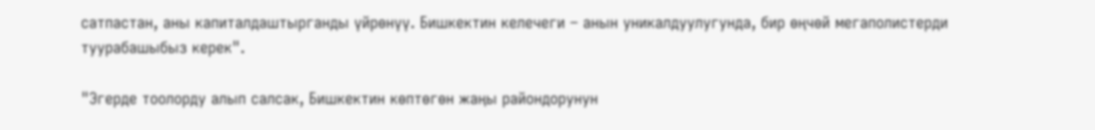сатпастан, аны капиталдаштырганды үйрөнүү. Бишкектин келечеги – анын уникалдуулугунда, бир өңчөй мегаполистерди туурабашыбыз керек".

"Эгерде тоолорду алып салсак, Бишкектин көптөгөн жаңы райондорунун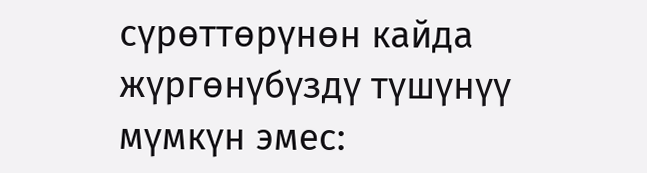сүрөттөрүнөн кайда жүргөнүбүздү түшүнүү мүмкүн эмес: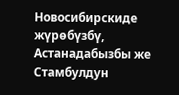Новосибирскиде жүрөбүзбү, Астанадабызбы же Стамбулдун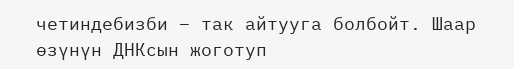четиндебизби – так айтууга болбойт. Шаар өзүнүн ДНКсын жоготуп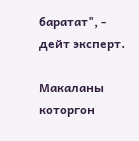баратат", - дейт эксперт.

Макаланы которгон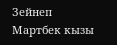Зейнеп Мартбек кызы